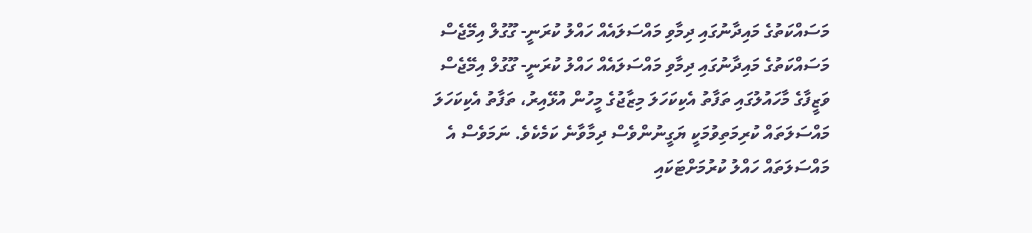މަސައްކަތުގެ މައިދާނުގައި ދިމާވި މައްސަލައެއް ހައްލު ކުރަނީ- ގޫގުލް އިމޭޖެސް
މަސައްކަތުގެ މައިދާނުގައި ދިމާވި މައްސަލައެއް ހައްލު ކުރަނީ- ގޫގުލް އިމޭޖެސް
ވަޒީފާގެ މާހައުލުގައި ތަފާތު އެކިކަހަލަ މިޒާޖުގެ މީހުން އުޅޭއިރު، ތަފާތު އެކިކަހަލަ މައްސަލަތައް ކުރިމަތިވުމަކީ ޔަގީނުންވެސް ދިމާވާނެ ކަމެކެވެ. ނަމަވެސް އެ މައްސަލަތައް ހައްލު ކުރުމަށްޓަކައި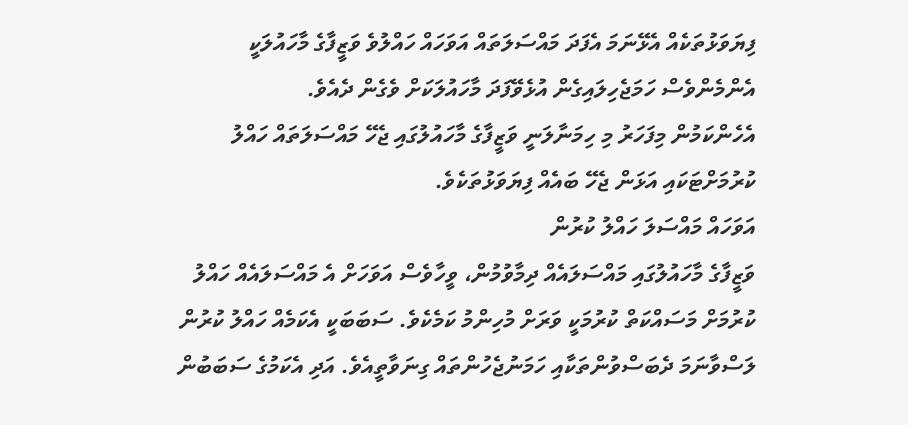ފިޔަވަޅުތަކެއް އެޅޭނަމަ އެފަދަ މައްސަލަތައް އަވަހައް ހައްލުވެ ވަޒީފާގެ މާހައުލަކީ އެންމެންވެސް ހަމަޖެހިލައިގެން އުޅެވޭފަދަ މާހައުލަކަށް ވެގެން ދެއެވެ.
އެހެންކަމުން މިފަހަރު މި ހިމަނާލަނީ ވަޒީފާގެ މާހައުލުގައި ޖެހޭ މައްސަލަތައް ހައްލު ކުރުމަށްޓަކައި އަޅަން ޖެހޭ ބައެއް ފިޔަވަޅުތަކެވެ.
އަވަހައް މައްސަލަ ހައްލު ކުރުން
ވަޒީފާގެ މާހައުލުގައި މައްސަލައެއް ދިމާވުމުން، ވީހާވެސް އަވަހަށް އެ މައްސަލައެއް ހައްލު ކުރުމަށް މަސައްކަތް ކުރުމަކީ ވަރަށް މުހިންމު ކަމެކެވެ. ސަބަބަކީ އެކަމެއް ހައްލު ކުރުން ލަސްވާނަމަ ދެބަސްވުންތަކާއި ހަމަނުޖެހުންތައް ގިނަވާތީއެވެ. އަދި އެކަމުގެ ސަބަބުން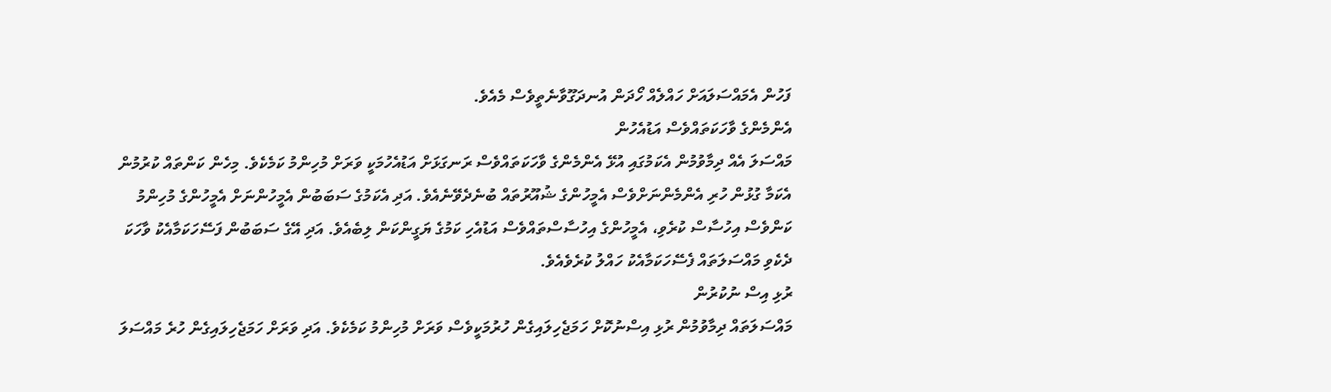ފަހުން އެމައްސަލައަށް ހައްލެއް ހޯދަން އުނދަގޫވާނެތީވެސް މެއެވެ.
އެންމެންގެ ވާހަކަތައްވެސް އަޑުއެހުން
މައްސަލަ އެއް ދިމާވުމުން އެކަމުގައި އުޅޭ އެންމެންގެ ވާހަކަތައްވެސް ރަނގަޅަށް އަޑުއެހުމަކީ ވަރަށް މުހިންމު ކަމެކެވެ. މިހެން ކަންތައް ކުރުމުން އެކަމާ ގުޅުން ހުރި އެންމެންނަށްވެސް އެމީހުންގެ ޝުއޫރުތައް ބުނެދެވޭނެއެވެ. އަދި އެކަމުގެ ސަބަބުން އެމީހުންނަށް އެމީހުންގެ މުހިންމު ކަންވެސް އިހުސާސް ކުރެވި، އެމީހުންގެ އިހުސާސްތައްވެސް އަޑުއެހި ކަމުގެ ޔަގީންކަން ލިބެއެވެ. އަދި އޭގެ ސަބަބުން ފަސޭހަކަމާއެކު ވާހަކަ ދެކެވި މައްސަލަތައް ފެސޭހަކަމާއެކު ހައްލު ކުރެވެއެވެ.
ރުޅި އިސް ނުކުރުން
މައްސަލަތައް ދިމާވުމުން ރުޅި އިސްނުކޮށް ހަމަޖެހިލައިގެން ހުރުމަކީވެސް ވަރަށް މުހިންމު ކަމެކެވެ. އަދި ވަރަށް ހަމަޖެހިލައިގެން ހުރެ މައްސަލަ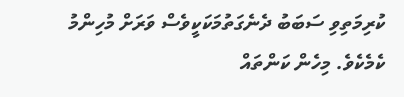ކުރިމަތިވި ސަބަބު ދެނެގަތުމަކަކީވެސް ވަރަށް މުހިންމު ކެމެކެވެ. މިހެން ކަންތައް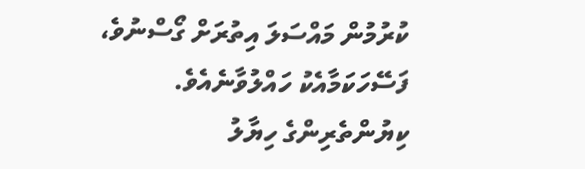ކުރުމުން މައްސަލަ އިތުރަށް ގޯސްނުވެ، ފަސޭހަކަމާއެކު ހައްލުވާނެއެވެ.
ކިޔުންތެރިންގެ ހިޔާލު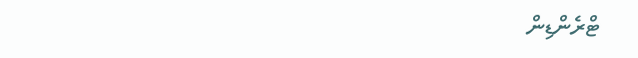ޓްރެންޑިން